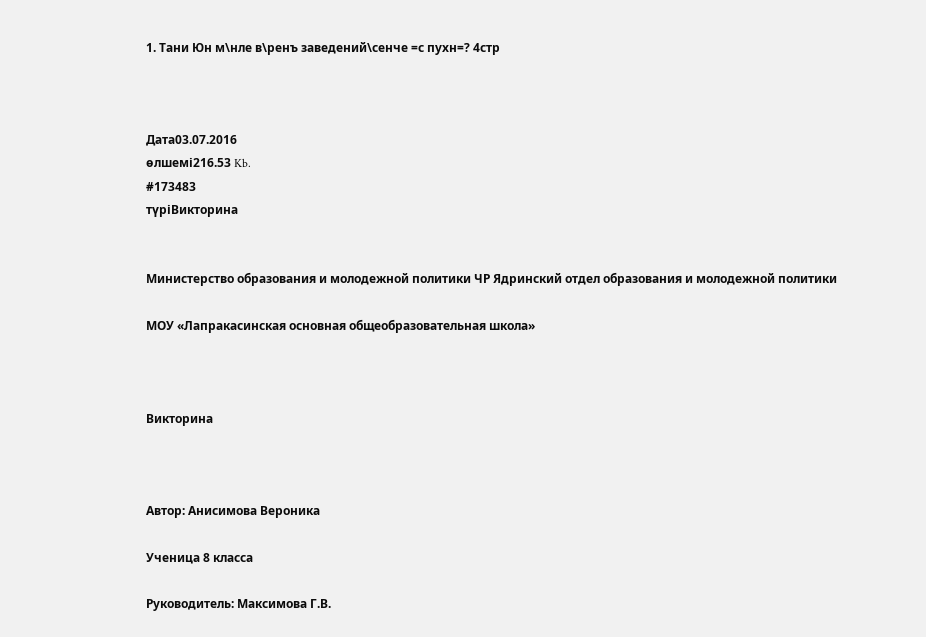1. Тани Юн м\нле в\ренъ заведений\сенче =с пухн=? 4стр



Дата03.07.2016
өлшемі216.53 Kb.
#173483
түріВикторина


Министерство образования и молодежной политики ЧР Ядринский отдел образования и молодежной политики

МОУ «Лапракасинская основная общеобразовательная школа»



Викторина



Автор: Анисимова Вероника

Ученица 8 класса

Руководитель: Максимова Г.В.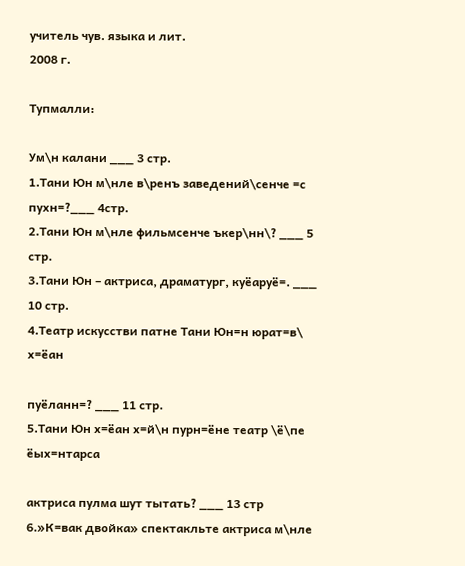учитель чув. языка и лит.
2008 г.

Тупмалли:

Ум\н калани ___ 3 стр.
1.Тани Юн м\нле в\ренъ заведений\сенче =с пухн=?___ 4стр.
2.Тани Юн м\нле фильмсенче ъкер\нн\? ___ 5 стр.
3.Тани Юн – актриса, драматург, куёаруё=. ___ 10 стр.
4.Театр искусстви патне Тани Юн=н юрат=в\ х=ёан

пуёланн=? ___ 11 стр.
5.Тани Юн х=ёан х=й\н пурн=ёне театр \ё\пе ёых=нтарса

актриса пулма шут тытать? ___ 13 стр
6.»К=вак двойка» спектакльте актриса м\нле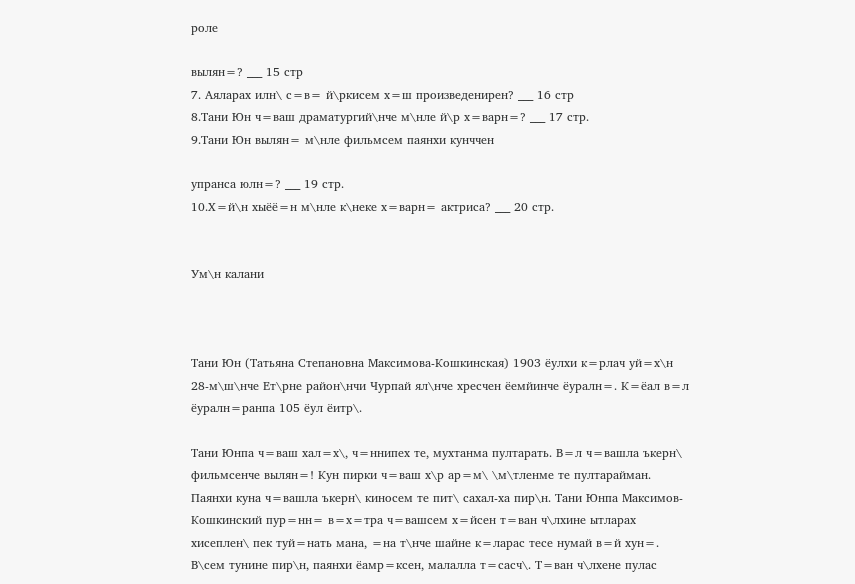роле

вылян=? ___ 15 стр
7. Аяларах илн\ с=в= й\ркисем х=ш произведенирен? ___ 16 стр
8.Тани Юн ч=ваш драматургий\нче м\нле й\р х=варн=? ___ 17 стр.
9.Тани Юн вылян= м\нле фильмсем паянхи кунччен

упранса юлн=? ___ 19 стр.
10.Х=й\н хыёё=н м\нле к\неке х=варн= актриса? ___ 20 стр.


Ум\н калани



Тани Юн (Татьяна Степановна Максимова-Кошкинская) 1903 ёулхи к=рлач уй=х\н 28-м\ш\нче Ет\рне район\нчи Чурпай ял\нче хресчен ёемйинче ёуралн=. К=ёал в=л ёуралн=ранпа 105 ёул ёитр\.

Тани Юнпа ч=ваш хал=х\, ч=ннипех те, мухтанма пултарать. В=л ч=вашла ъкерн\ фильмсенче вылян=! Кун пирки ч=ваш х\р ар=м\ \м\тленме те пултарайман. Паянхи куна ч=вашла ъкерн\ киносем те пит\ сахал-ха пир\н. Тани Юнпа Максимов-Кошкинский пур=нн= в=х=тра ч=вашсем х=йсен т=ван ч\лхине ытларах хисеплен\ пек туй=нать мана, =на т\нче шайне к=ларас тесе нумай в=й хун=. В\сем тунине пир\н, паянхи ёамр=ксен, малалла т=сасч\. Т=ван ч\лхене пулас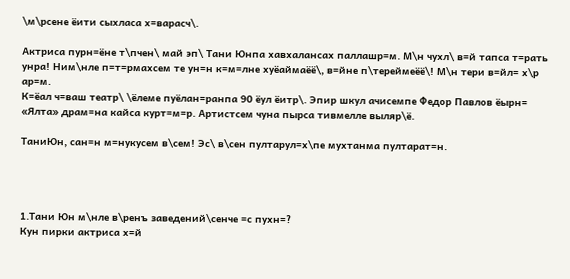\м\рсене ёити сыхласа х=варасч\.

Актриса пурн=ёне т\пчен\ май эп\ Тани Юнпа хавхалансах паллашр=м. М\н чухл\ в=й тапса т=рать унра! Ним\нле п=т=рмахсем те ун=н к=м=лне хуёаймаёё\, в=йне п\тереймеёё\! М\н тери в=йл= х\р ар=м.
К=ёал ч=ваш театр\ \ёлеме пуёлан=ранпа 90 ёул ёитр\. Эпир шкул ачисемпе Федор Павлов ёырн= «Ялта» драм=на кайса курт=м=р. Артистсем чуна пырса тивмелле выляр\ё.

ТаниЮн, сан=н м=нукусем в\сем! Эс\ в\сен пултарул=х\пе мухтанма пултарат=н.




1.Тани Юн м\нле в\ренъ заведений\сенче =с пухн=?
Кун пирки актриса х=й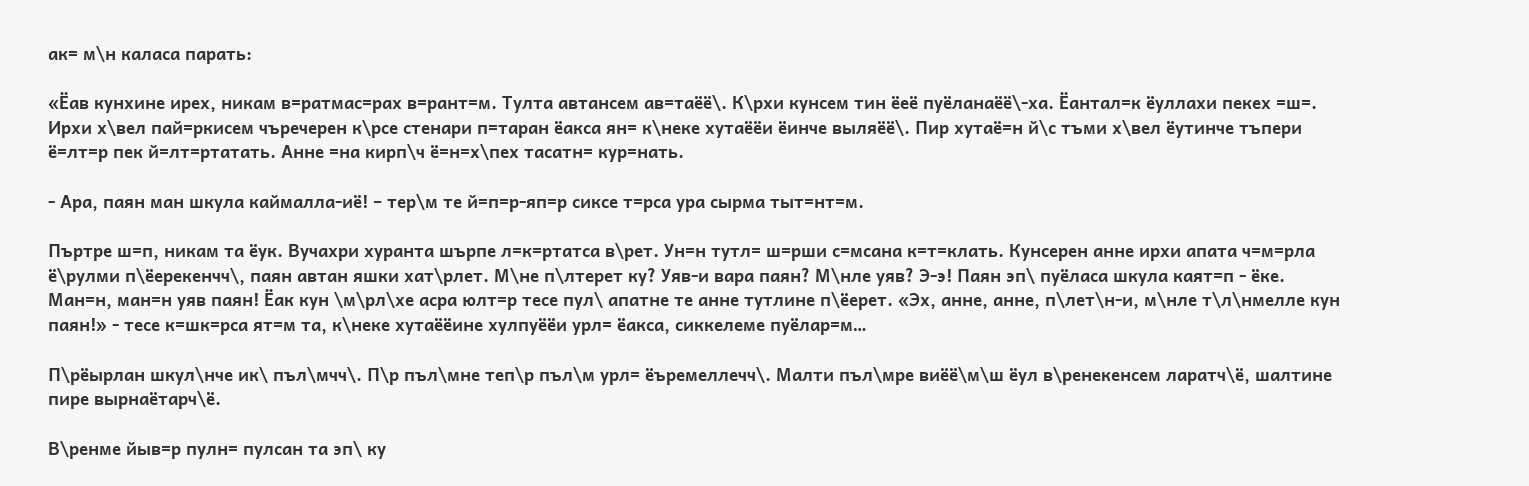ак= м\н каласа парать:

«Ёав кунхине ирех, никам в=ратмас=рах в=рант=м. Тулта автансем ав=таёё\. К\рхи кунсем тин ёеё пуёланаёё\-ха. Ёантал=к ёуллахи пекех =ш=. Ирхи х\вел пай=ркисем чъречерен к\рсе стенари п=таран ёакса ян= к\неке хутаёёи ёинче выляёё\. Пир хутаё=н й\с тъми х\вел ёутинче тъпери ё=лт=р пек й=лт=ртатать. Анне =на кирп\ч ё=н=х\пех тасатн= кур=нать.

- Ара, паян ман шкула каймалла-иё! – тер\м те й=п=р-яп=р сиксе т=рса ура сырма тыт=нт=м.

Пъртре ш=п, никам та ёук. Вучахри хуранта шърпе л=к=ртатса в\рет. Ун=н тутл= ш=рши с=мсана к=т=клать. Кунсерен анне ирхи апата ч=м=рла ё\рулми п\ёерекенчч\, паян автан яшки хат\рлет. М\не п\лтерет ку? Уяв-и вара паян? М\нле уяв? Э-э! Паян эп\ пуёласа шкула каят=п - ёке. Ман=н, ман=н уяв паян! Ёак кун \м\рл\хе асра юлт=р тесе пул\ апатне те анне тутлине п\ёерет. «Эх, анне, анне, п\лет\н-и, м\нле т\л\нмелле кун паян!» - тесе к=шк=рса ят=м та, к\неке хутаёёине хулпуёёи урл= ёакса, сиккелеме пуёлар=м…

П\рёырлан шкул\нче ик\ пъл\мчч\. П\р пъл\мне теп\р пъл\м урл= ёъремеллечч\. Малти пъл\мре виёё\м\ш ёул в\ренекенсем ларатч\ё, шалтине пире вырнаётарч\ё.

В\ренме йыв=р пулн= пулсан та эп\ ку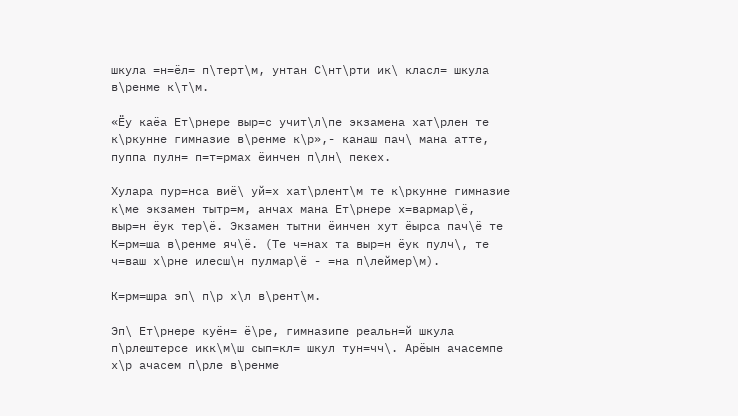шкула =н=ёл= п\терт\м, унтан С\нт\рти ик\ класл= шкула в\ренме к\т\м.

«Ёу каёа Ет\рнере выр=с учит\л\пе экзамена хат\рлен те к\ркунне гимназие в\ренме к\р»,- канаш пач\ мана атте, пуппа пулн= п=т=рмах ёинчен п\лн\ пекех.

Хулара пур=нса виё\ уй=х хат\рлент\м те к\ркунне гимназие к\ме экзамен тытр=м, анчах мана Ет\рнере х=вармар\ё, выр=н ёук тер\ё. Экзамен тытни ёинчен хут ёырса пач\ё те К=рм=ша в\ренме яч\ё. (Те ч=нах та выр=н ёук пулч\, те ч=ваш х\рне илесш\н пулмар\ё - =на п\леймер\м).

К=рм=шра эп\ п\р х\л в\рент\м.

Эп\ Ет\рнере куён= ё\ре, гимназипе реальн=й шкула п\рлештерсе икк\м\ш сып=кл= шкул тун=чч\. Арёын ачасемпе х\р ачасем п\рле в\ренме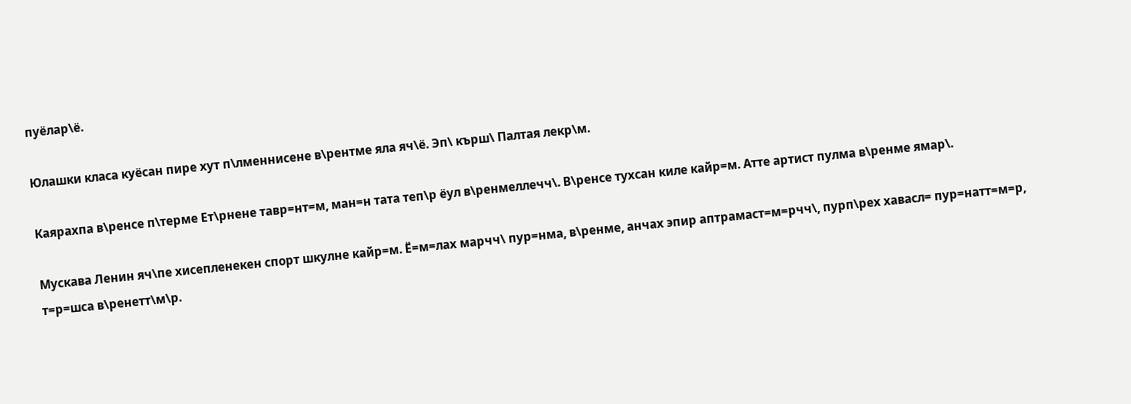пуёлар\ё.

Юлашки класа куёсан пире хут п\лменнисене в\рентме яла яч\ё. Эп\ кърш\ Палтая лекр\м.

Каярахпа в\ренсе п\терме Ет\рнене тавр=нт=м, ман=н тата теп\р ёул в\ренмеллечч\. В\ренсе тухсан киле кайр=м. Атте артист пулма в\ренме ямар\.

Мускава Ленин яч\пе хисепленекен спорт шкулне кайр=м. Ё=м=лах марчч\ пур=нма, в\ренме, анчах эпир аптрамаст=м=рчч\, пурп\рех хавасл= пур=натт=м=р, т=р=шса в\ренетт\м\р.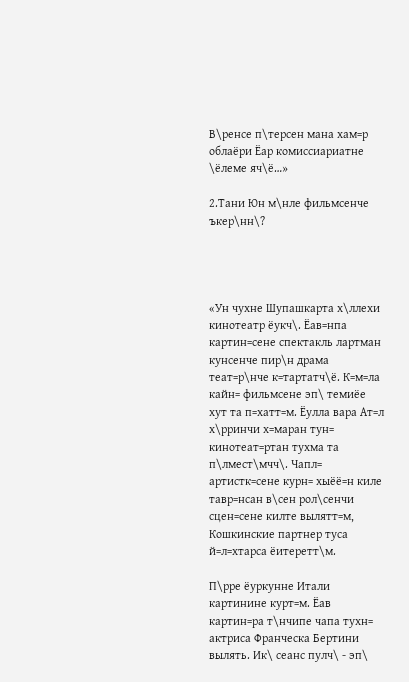В\ренсе п\терсен мана хам=р облаёри Ёар комиссиариатне \ёлеме яч\ё…»

2.Тани Юн м\нле фильмсенче ъкер\нн\?




«Ун чухне Шупашкарта х\ллехи кинотеатр ёукч\. Ёав=нпа картин=сене спектакль лартман кунсенче пир\н драма теат=р\нче к=тартатч\ё. К=м=ла кайн= фильмсене эп\ темиёе хут та п=хатт=м. Ёулла вара Ат=л х\рринчи х=маран тун= кинотеат=ртан тухма та п\лмест\мчч\. Чапл= артистк=сене курн= хыёё=н киле тавр=нсан в\сен рол\сенчи сцен=сене килте вылятт=м, Кошкинские партнер туса й=л=хтарса ёитеретт\м.

П\рре ёуркунне Итали картинине курт=м. Ёав картин=ра т\нчипе чапа тухн= актриса Франческа Бертини вылять. Ик\ сеанс пулч\ - эп\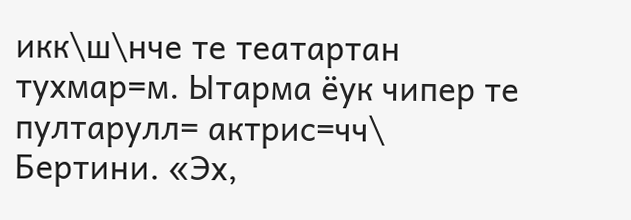икк\ш\нче те театартан тухмар=м. Ытарма ёук чипер те пултарулл= актрис=чч\ Бертини. «Эх,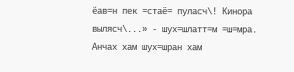ёав=н пек =стаё= пуласч\! Кинора вылясч\...» - шух=шлатт=м =ш=мра. Анчах хам шух=шран хам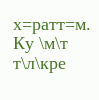х=ратт=м. Ку \м\т т\л\кре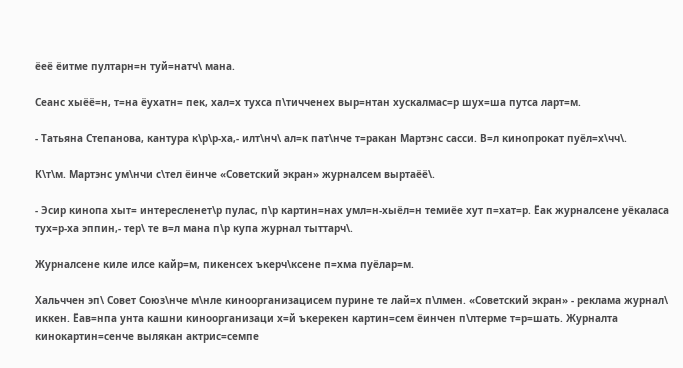ёеё ёитме пултарн=н туй=натч\ мана.

Сеанс хыёё=н, т=на ёухатн= пек, хал=х тухса п\тичченех выр=нтан хускалмас=р шух=ша путса ларт=м.

- Татьяна Степанова, кантура к\р\р-ха,- илт\нч\ ал=к пат\нче т=ракан Мартэнс сасси. В=л кинопрокат пуёл=х\чч\.

К\т\м. Мартэнс ум\нчи с\тел ёинче «Советский экран» журналсем выртаёё\.

- Эсир кинопа хыт= интересленет\р пулас, п\р картин=нах умл=н-хыёл=н темиёе хут п=хат=р. Ёак журналсене уёкаласа тух=р-ха эппин,- тер\ те в=л мана п\р купа журнал тыттарч\.

Журналсене киле илсе кайр=м, пикенсех ъкерч\ксене п=хма пуёлар=м.

Хальччен эп\ Совет Союз\нче м\нле киноорганизацисем пурине те лай=х п\лмен. «Советский экран» - реклама журнал\ иккен. Ёав=нпа унта кашни киноорганизаци х=й ъкерекен картин=сем ёинчен п\лтерме т=р=шать. Журналта кинокартин=сенче вылякан актрис=семпе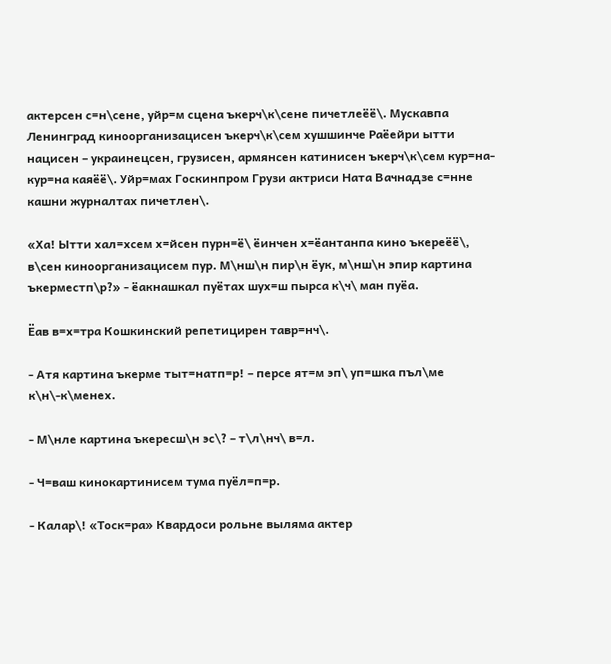актерсен с=н\сене, уйр=м сцена ъкерч\к\сене пичетлеёё\. Мускавпа Ленинград киноорганизацисен ъкерч\к\сем хушшинче Раёейри ытти нацисен – украинецсен, грузисен, армянсен катинисен ъкерч\к\сем кур=на-кур=на каяёё\. Уйр=мах Госкинпром Грузи актриси Ната Вачнадзе с=нне кашни журналтах пичетлен\.

«Ха! Ытти хал=хсем х=йсен пурн=ё\ ёинчен х=ёантанпа кино ъкереёё\, в\сен киноорганизацисем пур. М\нш\н пир\н ёук, м\нш\н эпир картина ъкерместп\р?» - ёакнашкал пуётах шух=ш пырса к\ч\ ман пуёа.

Ёав в=х=тра Кошкинский репетицирен тавр=нч\.

- Атя картина ъкерме тыт=натп=р! – персе ят=м эп\ уп=шка пъл\ме к\н\-к\менех.

- М\нле картина ъкересш\н эс\? – т\л\нч\ в=л.

- Ч=ваш кинокартинисем тума пуёл=п=р.

- Калар\! «Тоск=ра» Квардоси рольне выляма актер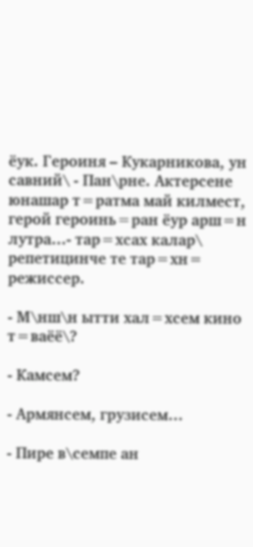ёук. Героиня – Кукарникова, ун савний\ - Пан\рне. Актерсене юнашар т=ратма май килмест, герой героинь=ран ёур арш=н лутра…- тар=хсах калар\ репетицинче те тар=хн= режиссер.

- М\нш\н ытти хал=хсем кино т=ваёё\?

- Камсем?

- Армянсем, грузисем…

- Пире в\семпе ан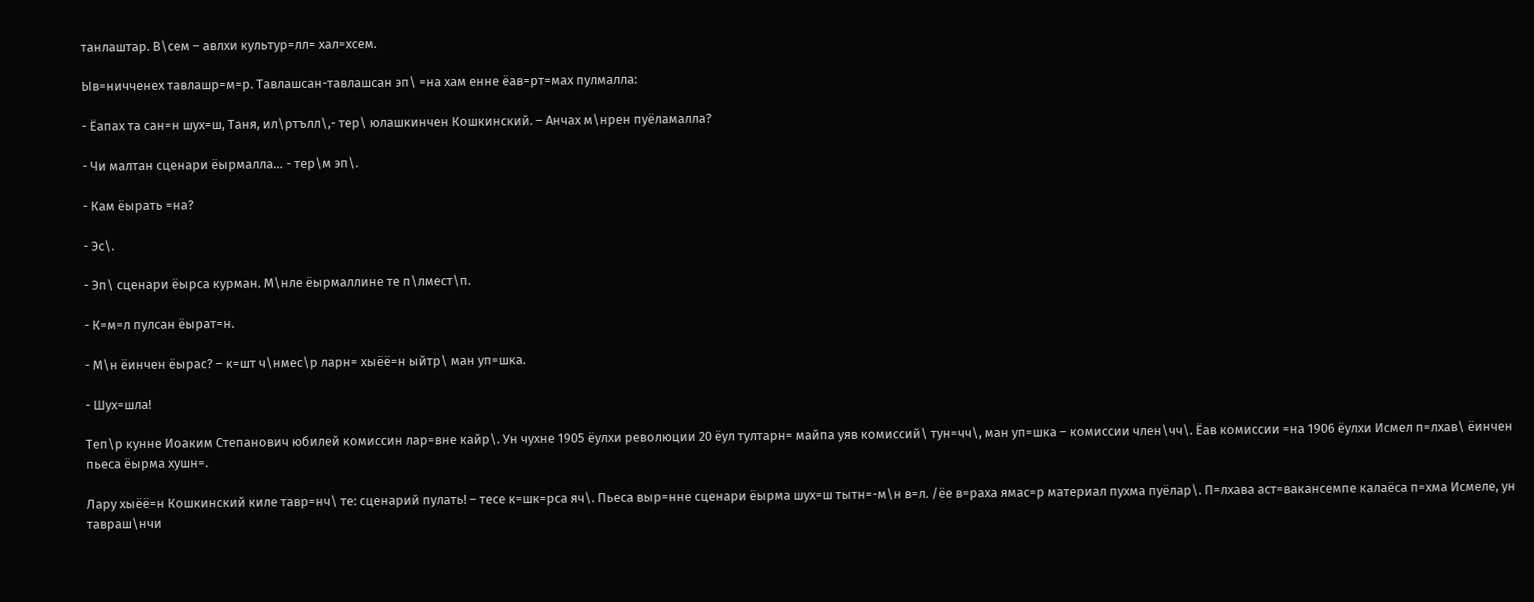танлаштар. В\сем – авлхи культур=лл= хал=хсем.

Ыв=ничченех тавлашр=м=р. Тавлашсан-тавлашсан эп\ =на хам енне ёав=рт=мах пулмалла:

- Ёапах та сан=н шух=ш, Таня, ил\ртълл\,- тер\ юлашкинчен Кошкинский. – Анчах м\нрен пуёламалла?

- Чи малтан сценари ёырмалла… - тер\м эп\.

- Кам ёырать =на?

- Эс\.

- Эп\ сценари ёырса курман. М\нле ёырмаллине те п\лмест\п.

- К=м=л пулсан ёырат=н.

- М\н ёинчен ёырас? – к=шт ч\нмес\р ларн= хыёё=н ыйтр\ ман уп=шка.

- Шух=шла!

Теп\р кунне Иоаким Степанович юбилей комиссин лар=вне кайр\. Ун чухне 1905 ёулхи революции 20 ёул тултарн= майпа уяв комиссий\ тун=чч\, ман уп=шка – комиссии член\чч\. Ёав комиссии =на 1906 ёулхи Исмел п=лхав\ ёинчен пьеса ёырма хушн=.

Лару хыёё=н Кошкинский киле тавр=нч\ те: сценарий пулать! – тесе к=шк=рса яч\. Пьеса выр=нне сценари ёырма шух=ш тытн=-м\н в=л. /ёе в=раха ямас=р материал пухма пуёлар\. П=лхава аст=вакансемпе калаёса п=хма Исмеле, ун тавраш\нчи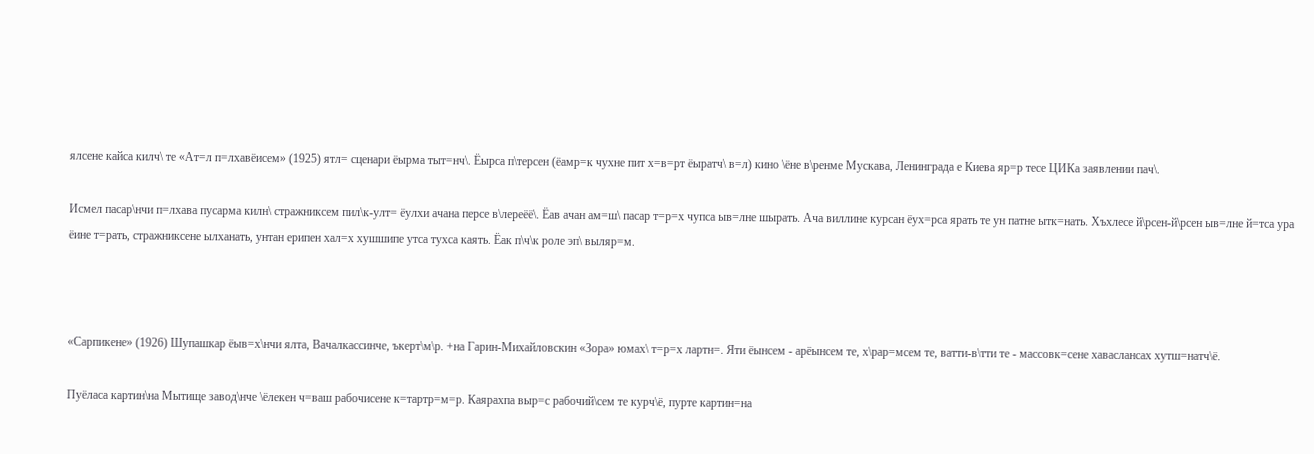ялсене кайса килч\ те «Ат=л п=лхавёисем» (1925) ятл= сценари ёырма тыт=нч\. Ёырса п\терсен (ёамр=к чухне пит х=в=рт ёыратч\ в=л) кино \ёне в\ренме Мускава, Ленинграда е Киева яр=р тесе ЦИКа заявлении пач\.

Исмел пасар\нчи п=лхава пусарма килн\ стражниксем пил\к-улт= ёулхи ачана персе в\лереёё\. Ёав ачан ам=ш\ пасар т=р=х чупса ыв=лне шырать. Ача виллине курсан ёух=рса ярать те ун патне ытк=нать. Хъхлесе й\рсен-й\рсен ыв=лне й=тса ура ёине т=рать, стражниксене ылханать, унтан ерипен хал=х хушшипе утса тухса каять. Ёак п\ч\к роле эп\ выляр=м.



«Сарпикене» (1926) Шупашкар ёыв=х\нчи ялта, Вачалкассинче, ъкерт\м\р. +на Гарин-Михайловскин «Зора» юмах\ т=р=х лартн=. Яти ёынсем - арёынсем те, х\рар=мсем те, ватти-в\тти те - массовк=сене хаваслансах хутш=натч\ё.

Пуёласа картин\на Мытище завод\нче \ёлекен ч=ваш рабочисене к=тартр=м=р. Каярахпа выр=с рабочий\сем те курч\ё, пурте картин=на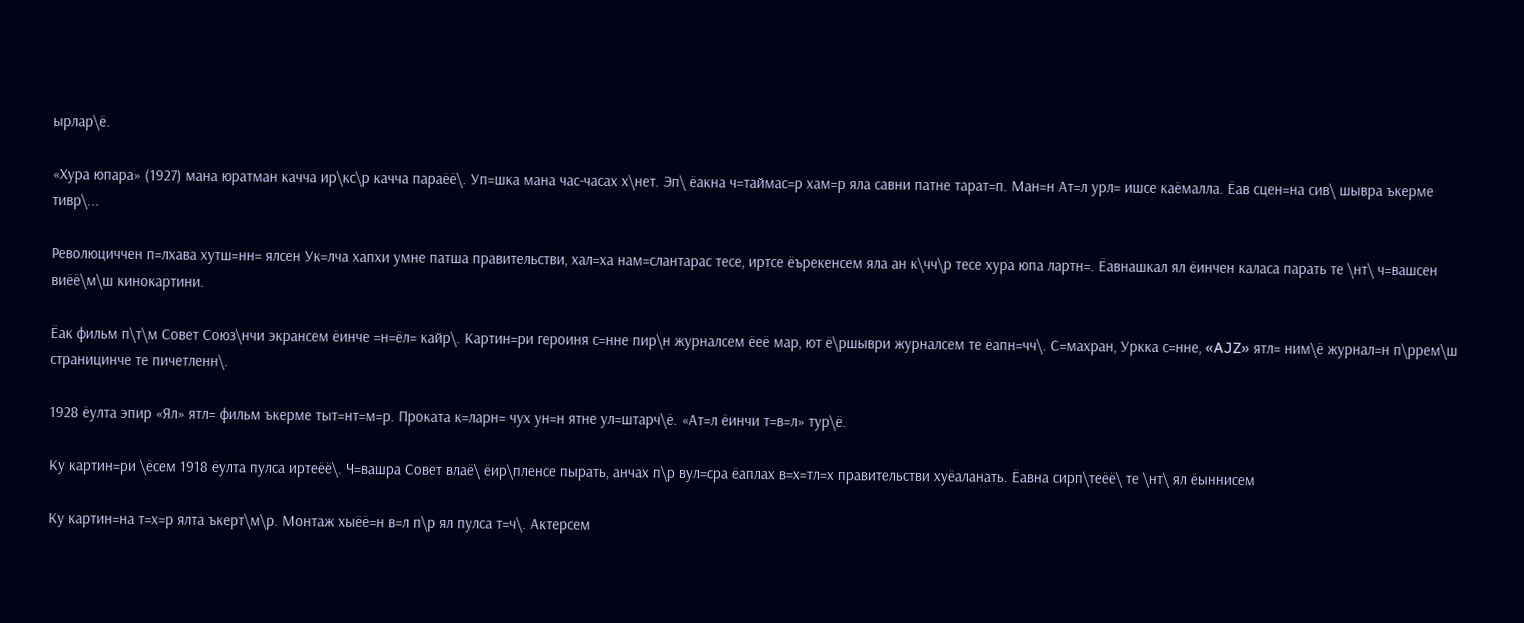ырлар\ё.

«Хура юпара» (1927) мана юратман качча ир\кс\р качча параёё\. Уп=шка мана час-часах х\нет. Эп\ ёакна ч=таймас=р хам=р яла савни патне тарат=п. Ман=н Ат=л урл= ишсе каёмалла. Ёав сцен=на сив\ шывра ъкерме тивр\...

Революциччен п=лхава хутш=нн= ялсен Ук=лча хапхи умне патша правительстви, хал=ха нам=слантарас тесе, иртсе ёърекенсем яла ан к\чч\р тесе хура юпа лартн=. Ёавнашкал ял ёинчен каласа парать те \нт\ ч=вашсен виёё\м\ш кинокартини.

Ёак фильм п\т\м Совет Союз\нчи экрансем ёинче =н=ёл= кайр\. Картин=ри героиня с=нне пир\н журналсем ёеё мар, ют ё\ршыври журналсем те ёапн=чч\. С=махран, Уркка с=нне, «AJZ» ятл= ним\ё журнал=н п\ррем\ш страницинче те пичетленн\.

1928 ёулта эпир «Ял» ятл= фильм ъкерме тыт=нт=м=р. Проката к=ларн= чух ун=н ятне ул=штарч\ё. «Ат=л ёинчи т=в=л» тур\ё.

Ку картин=ри \ёсем 1918 ёулта пулса иртеёё\. Ч=вашра Совет влаё\ ёир\пленсе пырать, анчах п\р вул=сра ёаплах в=х=тл=х правительстви хуёаланать. Ёавна сирп\теёё\ те \нт\ ял ёыннисем

Ку картин=на т=х=р ялта ъкерт\м\р. Монтаж хыёё=н в=л п\р ял пулса т=ч\. Актерсем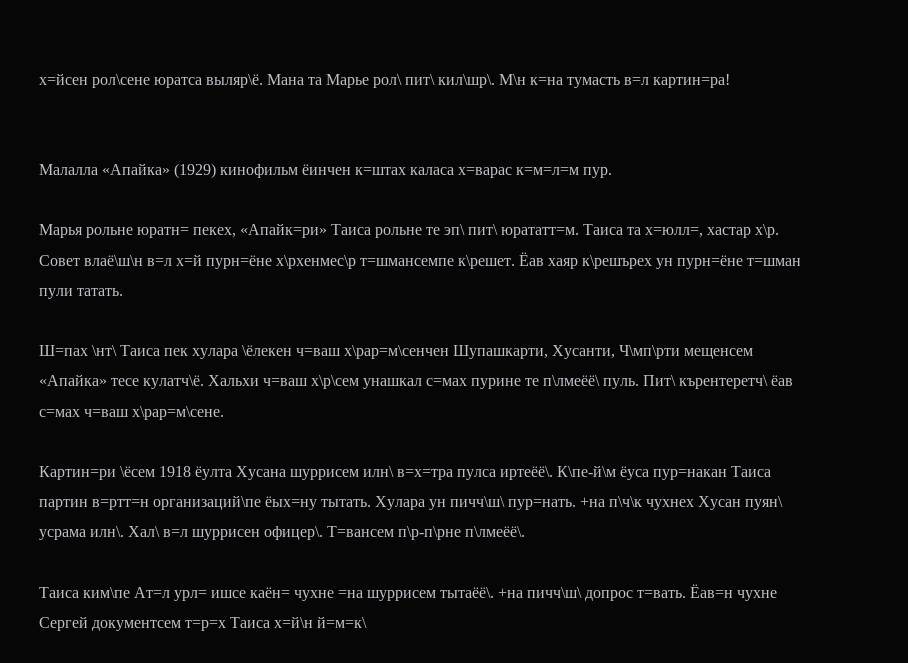х=йсен рол\сене юратса выляр\ё. Мана та Марье рол\ пит\ кил\шр\. М\н к=на тумасть в=л картин=ра!


Малалла «Апайка» (1929) кинофильм ёинчен к=штах каласа х=варас к=м=л=м пур.

Марья рольне юратн= пекех, «Апайк=ри» Таиса рольне те эп\ пит\ юрататт=м. Таиса та х=юлл=, хастар х\р. Совет влаё\ш\н в=л х=й пурн=ёне х\рхенмес\р т=шмансемпе к\решет. Ёав хаяр к\решърех ун пурн=ёне т=шман пули татать.

Ш=пах \нт\ Таиса пек хулара \ёлекен ч=ваш х\рар=м\сенчен Шупашкарти, Хусанти, Ч\мп\рти мещенсем «Апайка» тесе кулатч\ё. Хальхи ч=ваш х\р\сем унашкал с=мах пурине те п\лмеёё\ пуль. Пит\ кърентеретч\ ёав с=мах ч=ваш х\рар=м\сене.

Картин=ри \ёсем 1918 ёулта Хусана шуррисем илн\ в=х=тра пулса иртеёё\. К\пе-й\м ёуса пур=накан Таиса партин в=ртт=н организаций\пе ёых=ну тытать. Хулара ун пичч\ш\ пур=нать. +на п\ч\к чухнех Хусан пуян\ усрама илн\. Хал\ в=л шуррисен офицер\. Т=вансем п\р-п\рне п\лмеёё\.

Таиса ким\пе Ат=л урл= ишсе каён= чухне =на шуррисем тытаёё\. +на пичч\ш\ допрос т=вать. Ёав=н чухне Сергей документсем т=р=х Таиса х=й\н й=м=к\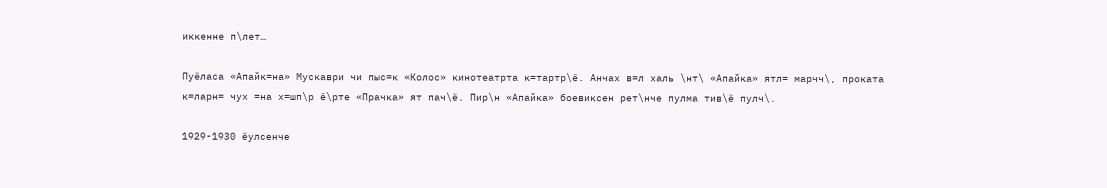иккенне п\лет…

Пуёласа «Апайк=на» Мускаври чи пыс=к «Колос» кинотеатрта к=тартр\ё. Анчах в=л халь \нт\ «Апайка» ятл= марчч\, проката к=ларн= чух =на х=шп\р ё\рте «Прачка» ят пач\ё. Пир\н «Апайка» боевиксен рет\нче пулма тив\ё пулч\.

1929-1930 ёулсенче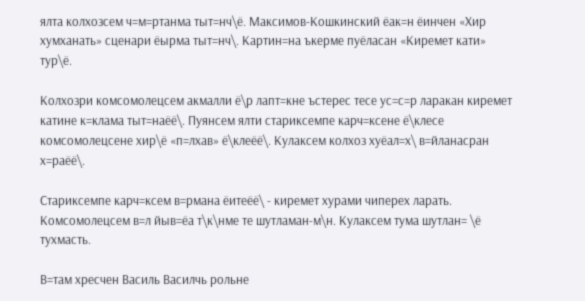ялта колхозсем ч=м=ртанма тыт=нч\ё. Максимов-Кошкинский ёак=н ёинчен «Хир хумханать» сценари ёырма тыт=нч\. Картин=на ъкерме пуёласан «Киремет кати» тур\ё.

Колхозри комсомолецсем акмалли ё\р лапт=кне ъстерес тесе ус=с=р ларакан киремет катине к=клама тыт=наёё\. Пуянсем ялти стариксемпе карч=ксене ё\клесе комсомолецсене хир\ё «п=лхав» ё\клеёё\. Кулаксем колхоз хуёал=х\ в=йланасран х=раёё\.

Стариксемпе карч=ксем в=рмана ёитеёё\ - киремет хурами чиперех ларать. Комсомолецсем в=л йыв=ёа т\к\нме те шутламан-м\н. Кулаксем тума шутлан= \ё тухмасть.

В=там хресчен Василь Василчь рольне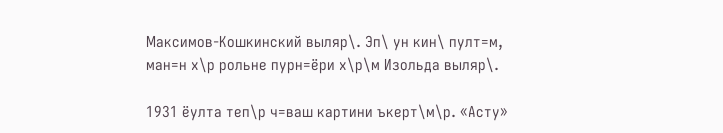Максимов-Кошкинский выляр\. Эп\ ун кин\ пулт=м, ман=н х\р рольне пурн=ёри х\р\м Изольда выляр\.

1931 ёулта теп\р ч=ваш картини ъкерт\м\р. «Асту»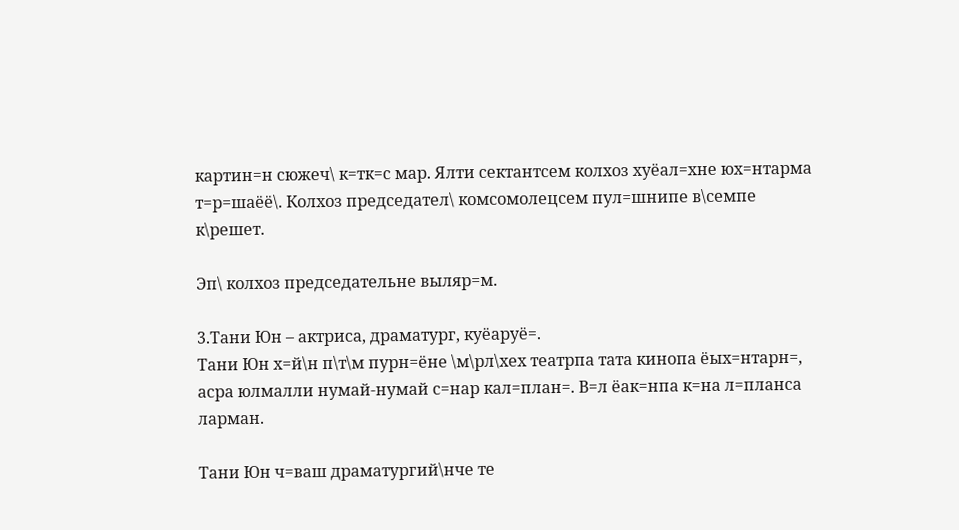картин=н сюжеч\ к=тк=с мар. Ялти сектантсем колхоз хуёал=хне юх=нтарма т=р=шаёё\. Колхоз председател\ комсомолецсем пул=шнипе в\семпе к\решет.

Эп\ колхоз председательне выляр=м.

3.Тани Юн – актриса, драматург, куёаруё=.
Тани Юн х=й\н п\т\м пурн=ёне \м\рл\хех театрпа тата кинопа ёых=нтарн=, асра юлмалли нумай-нумай с=нар кал=план=. В=л ёак=нпа к=на л=планса ларман.

Тани Юн ч=ваш драматургий\нче те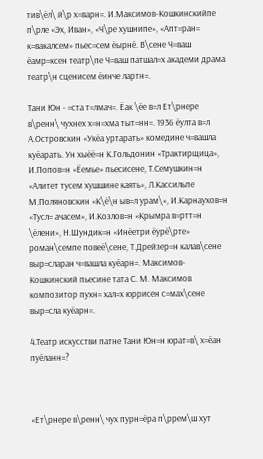тив\ёл\ й\р х=варн=. И.Максимов-Кошкинскийпе п\рле «Эх, Иван», «Ч\ре хушнипе», «Апт=ран= к=вакалсем» пьес=сем ёырнё. В\сене Ч=ваш ёамр=ксен театр\пе Ч=ваш патшал=х академи драма театр\н сценисем ёинче лартн=.

Тани Юн - =ста т=лмач=. Ёак \ёе в=л Ет\рнере в\ренн\ чухнех х=н=хма тыт=нн=. 1936 ёулта в=л А.Островскин «Укёа уртарать» комедине ч=вашла куёарать. Ун хыёё=н К.Гольдонин «Трактирщица», И.Попов=н «Ёемье» пьесисене, Т.Семушкин=н «Алитет тусем хушшине каять», Л.Кассильпе М.Поляновскин «К\ё\н ыв=л урам\», И.Карнаухов=н «Тусл= ачасем», И.Козлов=н «Крымра в=ртт=н \ёлени», Н.Шундик=н «Инёетри ёурё\рте» роман\семпе повеё\сене, Т.Дрейзер=н калав\сене выр=сларан ч=вашла куёарн=. Максимов-Кошкинский пьесине тата С. М. Максимов композитор пухн= хал=х юррисен с=мах\сене выр=сла куёарн=.

4.Театр искусстви патне Тани Юн=н юрат=в\ х=ёан пуёланн=?



«Ет\рнере в\ренн\ чух пурн=ёра п\ррем\ш хут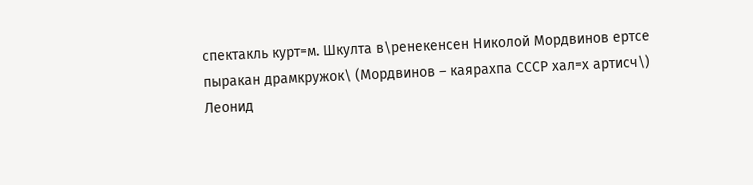спектакль курт=м. Шкулта в\ренекенсен Николой Мордвинов ертсе пыракан драмкружок\ (Мордвинов – каярахпа СССР хал=х артисч\) Леонид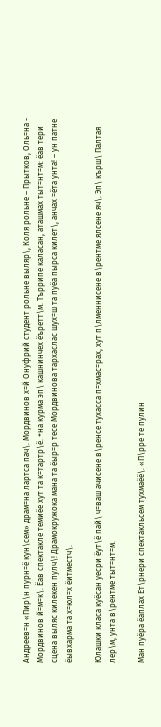Андреев=н «Пир\н пурн=ё кун\сем» драм=на лартса пач\. Мордвинов х=й Онуфрий студент рольне выляр\, Коля рольне – Прытков, Оль=на - Мордвинов й=м=к\. Ёав спектакле темиёе хут та к=тартр\ё. +на курма эп\ кашнинчех ёъретт\м. Търрипе каласан, аташмах тыт=нт=м: ёав тери сцена выляс килекен пулч\! Драмокружока мана та ёыр=р тесе Мордвинова тархаслас шух=ш та пуёа пырса килет\, анчах =ёта унта! – ун патне ёывхарма та х=юл=х ёитместч\.

Юлашки класа куёсан уесри ёут\ё пай\ ч=ваш ачисене в\ренсе тухасса п=хмас=рах, хут п\лменнисене в\рентме ялсене яч\. Эп\ кърш\ Палтая лер\м, унта в\рентме тыт=нт=м.

Ман пуёра ёаплах Ет\рнери спектакльсем тухмаёё\. «П\рре те пулин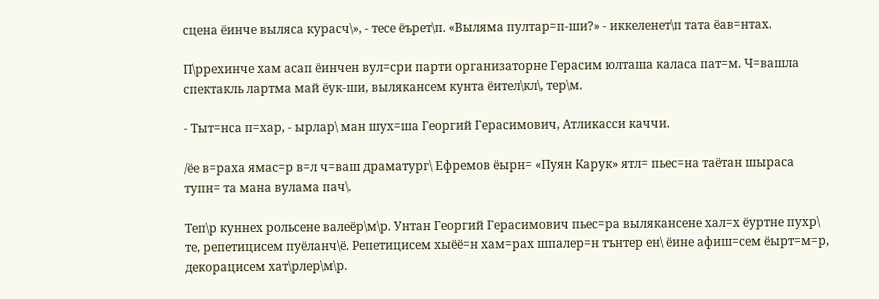сцена ёинче выляса курасч\», - тесе ёърет\п. «Выляма пултар=п-ши?» - иккеленет\п тата ёав=нтах.

П\ррехинче хам асап ёинчен вул=сри парти организаторне Герасим юлташа каласа пат=м. Ч=вашла спектакль лартма май ёук-ши, вылякансем кунта ёител\кл\, тер\м.

- Тыт=нса п=хар, - ырлар\ ман шух=ша Георгий Герасимович, Атликасси каччи.

/ёе в=раха ямас=р в=л ч=ваш драматург\ Ефремов ёырн= «Пуян Карук» ятл= пьес=на таётан шыраса тупн= та мана вулама пач\.

Теп\р куннех рольсене валеёр\м\р. Унтан Георгий Герасимович пьес=ра вылякансене хал=х ёуртне пухр\ те, репетицисем пуёланч\ё. Репетицисем хыёё=н хам=рах шпалер=н тънтер ен\ ёине афиш=сем ёырт=м=р, декорацисем хат\рлер\м\р.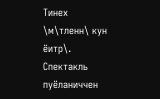Тинех \м\тленн\ кун ёитр\. Спектакль пуёланиччен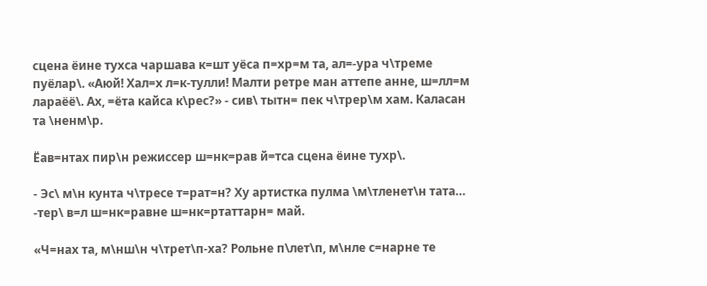сцена ёине тухса чаршава к=шт уёса п=хр=м та, ал=-ура ч\треме пуёлар\. «Аюй! Хал=х л=к-тулли! Малти ретре ман аттепе анне, ш=лл=м лараёё\. Ах, =ёта кайса к\рес?» - сив\ тытн= пек ч\трер\м хам. Каласан та \ненм\р.

Ёав=нтах пир\н режиссер ш=нк=рав й=тса сцена ёине тухр\.

- Эс\ м\н кунта ч\тресе т=рат=н? Ху артистка пулма \м\тленет\н тата… -тер\ в=л ш=нк=равне ш=нк=ртаттарн= май.

«Ч=нах та, м\нш\н ч\трет\п-ха? Рольне п\лет\п, м\нле с=нарне те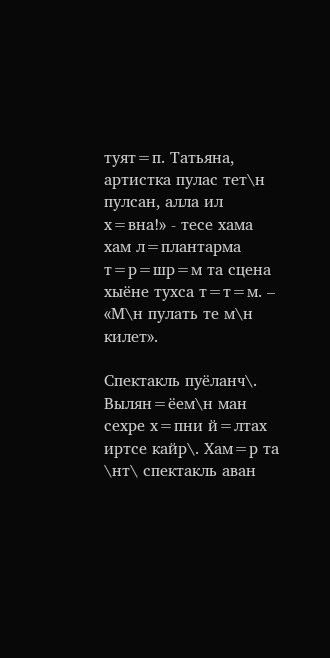туят=п. Татьяна, артистка пулас тет\н пулсан, алла ил х=вна!» - тесе хама хам л=плантарма т=р=шр=м та сцена хыёне тухса т=т=м. – «М\н пулать те м\н килет».

Спектакль пуёланч\. Вылян=ёем\н ман сехре х=пни й=лтах иртсе кайр\. Хам=р та \нт\ спектакль аван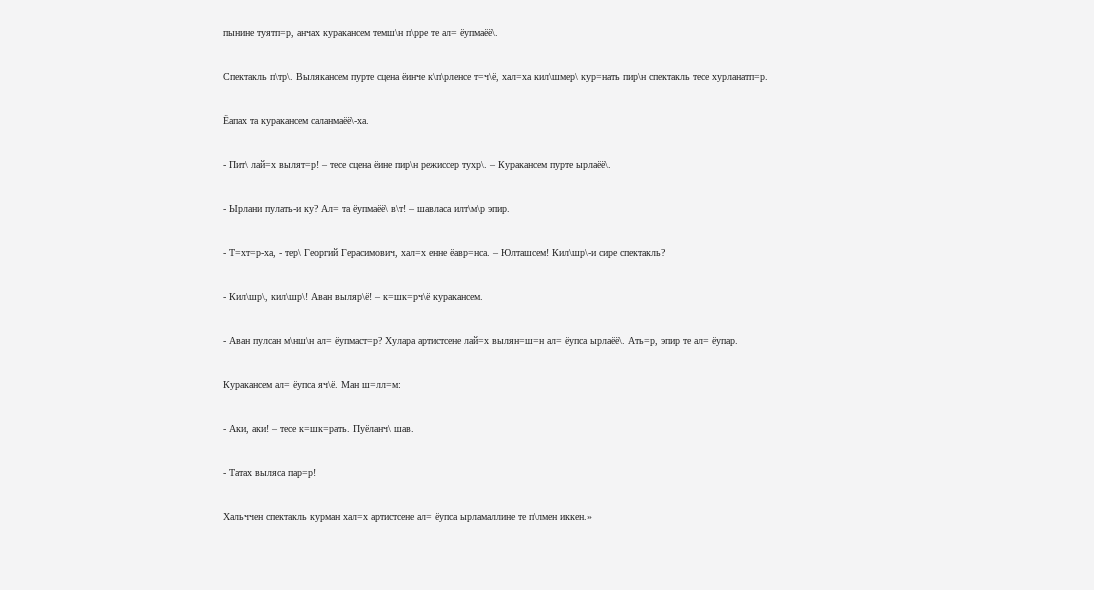пынине туятп=р, анчах куракансем темш\н п\рре те ал= ёупмаёё\.

Спектакль п\тр\. Вылякансем пурте сцена ёинче к\п\рленсе т=ч\ё, хал=ха кил\шмер\ кур=нать пир\н спектакль тесе хурланатп=р.

Ёапах та куракансем саланмаёё\-ха.

- Пит\ лай=х вылят=р! – тесе сцена ёине пир\н режиссер тухр\. – Куракансем пурте ырлаёё\.

- Ырлани пулать-и ку? Ал= та ёупмаёё\ в\т! – шавласа илт\м\р эпир.

- Т=хт=р-ха, - тер\ Георгий Герасимович, хал=х енне ёавр=нса. – Юлташсем! Кил\шр\-и сире спектакль?

- Кил\шр\, кил\шр\! Аван выляр\ё! – к=шк=рч\ё куракансем.

- Аван пулсан м\нш\н ал= ёупмаст=р? Хулара артистсене лай=х вылян=ш=н ал= ёупса ырлаёё\. Ать=р, эпир те ал= ёупар.

Куракансем ал= ёупса яч\ё. Ман ш=лл=м:

- Аки, аки! – тесе к=шк=рать. Пуёланч\ шав.

- Татах выляса пар=р!

Хальччен спектакль курман хал=х артистсене ал= ёупса ырламаллине те п\лмен иккен.»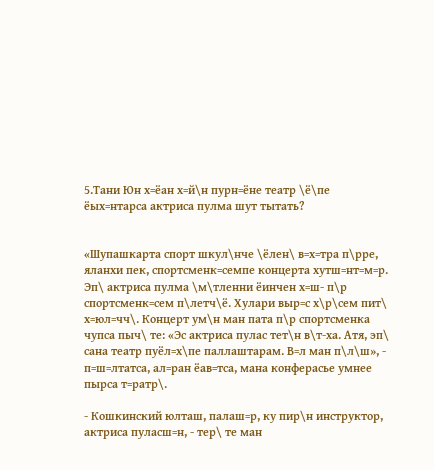5.Тани Юн х=ёан х=й\н пурн=ёне театр \ё\пе ёых=нтарса актриса пулма шут тытать?


«Шупашкарта спорт шкул\нче \ёлен\ в=х=тра п\рре, яланхи пек, спортсменк=семпе концерта хутш=нт=м=р. Эп\ актриса пулма \м\тленни ёинчен х=ш- п\р спортсменк=сем п\летч\ё. Хулари выр=с х\р\сем пит\ х=юл=чч\. Концерт ум\н ман пата п\р спортсменка чупса пыч\ те: «Эс актриса пулас тет\н в\т-ха. Атя, эп\ сана театр пуёл=х\пе паллаштарам. В=л ман п\л\ш», - п=ш=лтатса, ал=ран ёав=тса, мана конферасье умнее пырса т=ратр\.

- Кошкинский юлташ, палаш=р, ку пир\н инструктор, актриса пуласш=н, - тер\ те ман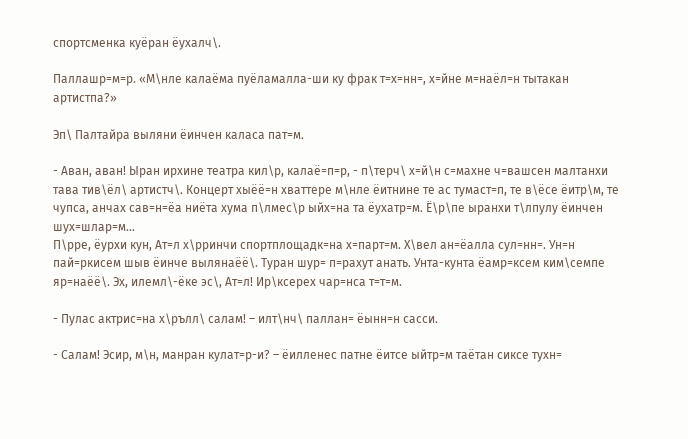спортсменка куёран ёухалч\.

Паллашр=м=р. «М\нле калаёма пуёламалла-ши ку фрак т=х=нн=, х=йне м=наёл=н тытакан артистпа?»

Эп\ Палтайра выляни ёинчен каласа пат=м.

- Аван, аван! Ыран ирхине театра кил\р, калаё=п=р, - п\терч\ х=й\н с=махне ч=вашсен малтанхи тава тив\ёл\ артистч\. Концерт хыёё=н хваттере м\нле ёитнине те ас тумаст=п, те в\ёсе ёитр\м, те чупса, анчах сав=н=ёа ниёта хума п\лмес\р ыйх=на та ёухатр=м. Ё\р\пе ыранхи т\лпулу ёинчен шух=шлар=м…
П\рре, ёурхи кун, Ат=л х\рринчи спортплощадк=на х=парт=м. Х\вел ан=ёалла сул=нн=. Ун=н пай=ркисем шыв ёинче вылянаёё\. Туран шур= п=рахут анать. Унта-кунта ёамр=ксем ким\семпе яр=наёё\. Эх, илемл\-ёке эс\, Ат=л! Ир\ксерех чар=нса т=т=м.

- Пулас актрис=на х\рълл\ салам! – илт\нч\ паллан= ёынн=н сасси.

- Салам! Эсир, м\н, манран кулат=р-и? – ёилленес патне ёитсе ыйтр=м таётан сиксе тухн=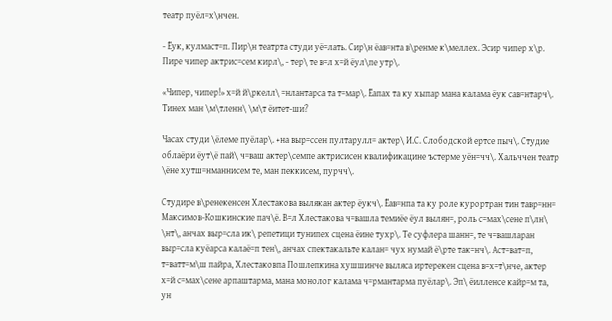театр пуёл=х\нчен.

- Ёук, кулмаст=п. Пир\н театрта студи уё=лать. Сир\н ёав=нта в\ренме к\меллех. Эсир чипер х\р. Пире чипер актрис=сем кирл\, - тер\ те в=л х=й ёул\пе утр\.

«Чипер, чипер!» х=й й\ркелл\ =нлантарса та т=мар\. Ёапах та ку хыпар мана калама ёук сав=нтарч\. Тинех ман \м\тленн\ \м\т ёитет-ши?

Часах студи \ёлеме пуёлар\. +на выр=ссен пултарулл= актер\ И.С. Слободской ертсе пыч\. Студие облаёри ёут\ё пай\ ч=ваш актер\семпе актрисисен квалификацине ъстерме уён=чч\. Хальччен театр \ёне хутш=нманнисем те, ман пеккисем, пурчч\.

Студире в\ренекенсен Хлестакова вылякан актер ёукч\. Ёав=нпа та ку роле курортран тин тавр=нн= Максимов-Кошкинские пач\ё. В=л Хлестакова ч=вашла темиёе ёул вылян=, роль с=мах\сене п\лн\ \нт\, анчах выр=сла ик\ репетици тунипех сцена ёине тухр\. Те суфлера шанн=, те ч=вашларан выр=сла куёарса калаё=п тен\, анчах спектакальте калан= чух нумай ё\рте так=нч\. Аст=ват=п, т=ватт=м\ш пайра, Хлестаковпа Пошлепкина хушшинче выляса иртерекен сцена в=х=т\нче, актер х=й с=мах\сене арпаштарма, мана монолог калама ч=рмантарма пуёлар\. Эп\ ёилленсе кайр=м та, ун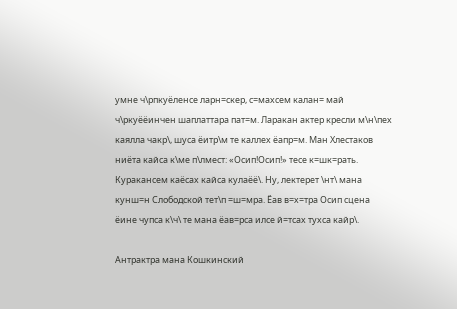умне ч\рпкуёленсе ларн=скер, с=махсем калан= май ч\ркуёёинчен шаплаттара пат=м. Ларакан актер кресли м\н\пех каялла чакр\, шуса ёитр\м те каллех ёапр=м. Ман Хлестаков ниёта кайса к\ме п\лмест: «Осип!Осип!» тесе к=шк=рать. Куракансем каёсах кайса кулаёё\. Ну, лектерет \нт\ мана кунш=н Слободской тет\п =ш=мра. Ёав в=х=тра Осип сцена ёине чупса к\ч\ те мана ёав=рса илсе й=тсах тухса кайр\.

Антрактра мана Кошкинский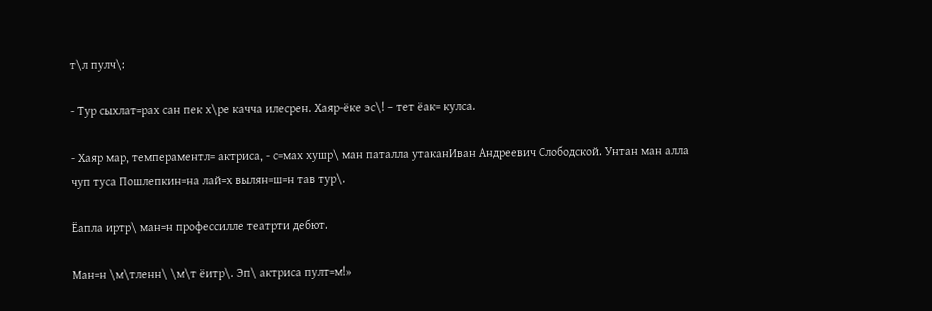т\л пулч\:

- Тур сыхлат=рах сан пек х\ре качча илесрен. Хаяр-ёке эс\! – тет ёак= кулса.

- Хаяр мар, темпераментл= актриса, - с=мах хушр\ ман паталла утаканИван Андреевич Слободской. Унтан ман алла чуп туса Пошлепкин=на лай=х вылян=ш=н тав тур\.

Ёапла иртр\ ман=н профессилле театрти дебют.

Ман=н \м\тленн\ \м\т ёитр\. Эп\ актриса пулт=м!»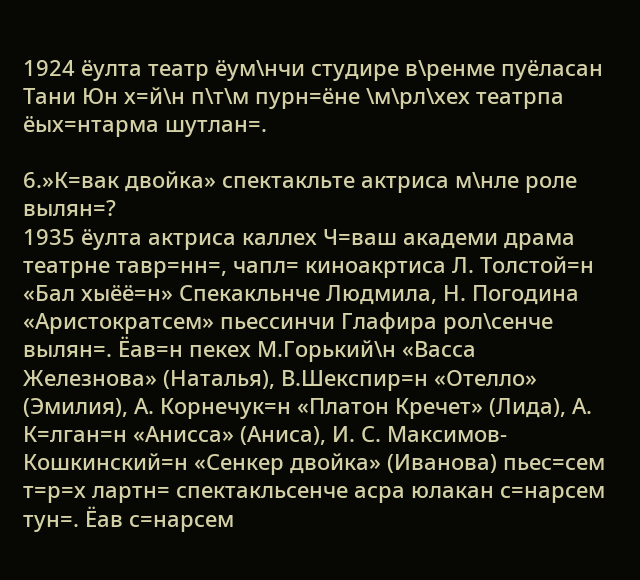1924 ёулта театр ёум\нчи студире в\ренме пуёласан Тани Юн х=й\н п\т\м пурн=ёне \м\рл\хех театрпа ёых=нтарма шутлан=.

6.»К=вак двойка» спектакльте актриса м\нле роле вылян=?
1935 ёулта актриса каллех Ч=ваш академи драма театрне тавр=нн=, чапл= киноакртиса Л. Толстой=н «Бал хыёё=н» Спекакльнче Людмила, Н. Погодина «Аристократсем» пьессинчи Глафира рол\сенче вылян=. Ёав=н пекех М.Горький\н «Васса Железнова» (Наталья), В.Шекспир=н «Отелло» (Эмилия), А. Корнечук=н «Платон Кречет» (Лида), А. К=лган=н «Анисса» (Аниса), И. С. Максимов-Кошкинский=н «Сенкер двойка» (Иванова) пьес=сем т=р=х лартн= спектакльсенче асра юлакан с=нарсем тун=. Ёав с=нарсем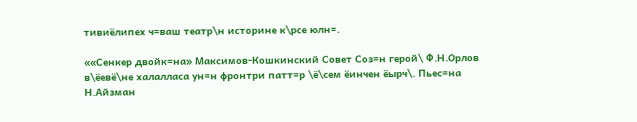тивиёлипех ч=ваш театр\н историне к\рсе юлн=.

««Сенкер двойк=на» Максимов-Кошкинский Совет Соз=н герой\ Ф.Н.Орлов в\ёевё\не халалласа ун=н фронтри патт=р \ё\сем ёинчен ёырч\. Пьес=на Н.Айзман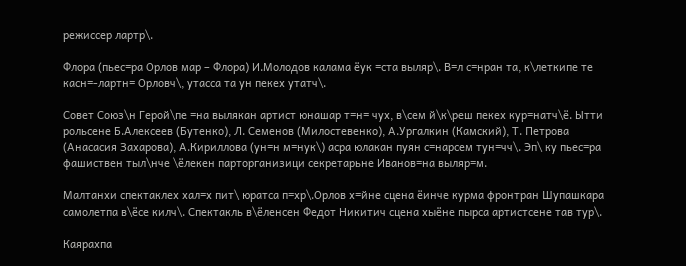режиссер лартр\.

Флора (пьес=ра Орлов мар – Флора) И.Молодов калама ёук =ста выляр\. В=л с=нран та, к\леткипе те касн=-лартн= Орловч\, утасса та ун пекех утатч\.

Совет Союз\н Герой\пе =на вылякан артист юнашар т=н= чух, в\сем й\к\реш пекех кур=натч\ё. Ытти рольсене Б.Алексеев (Бутенко), Л. Семенов (Милостевенко), А.Ургалкин (Камский), Т. Петрова (Анасасия Захарова), А.Кириллова (ун=н м=нук\) асра юлакан пуян с=нарсем тун=чч\. Эп\ ку пьес=ра фашиствен тыл\нче \ёлекен парторганизици секретарьне Иванов=на выляр=м.

Малтанхи спектаклех хал=х пит\ юратса п=хр\.Орлов х=йне сцена ёинче курма фронтран Шупашкара самолетпа в\ёсе килч\. Спектакль в\ёленсен Федот Никитич сцена хыёне пырса артистсене тав тур\.

Каярахпа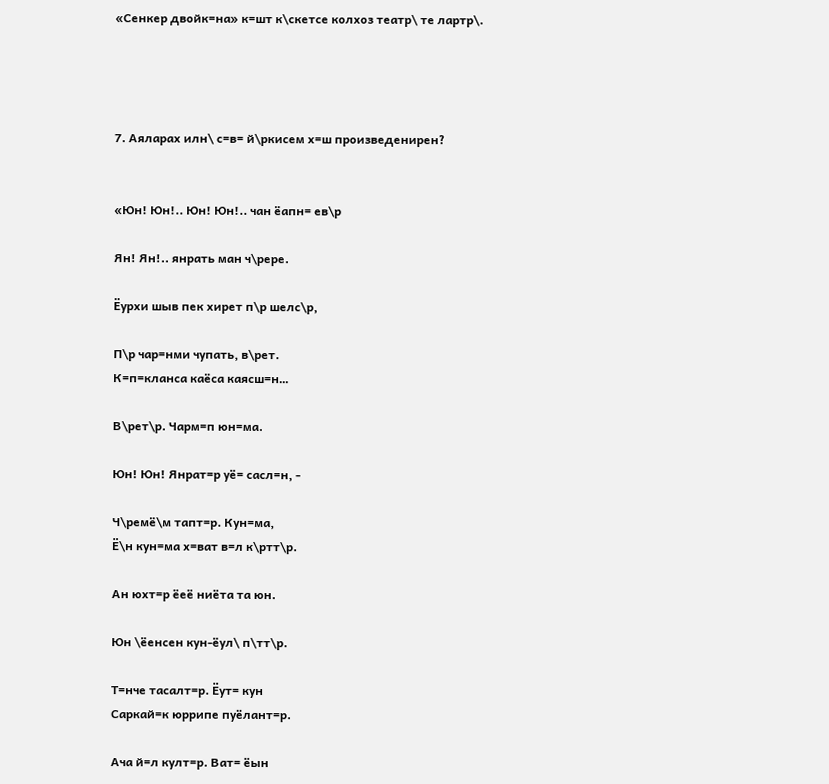«Сенкер двойк=на» к=шт к\скетсе колхоз театр\ те лартр\.




7. Аяларах илн\ с=в= й\ркисем х=ш произведенирен?


«Юн! Юн!.. Юн! Юн!.. чан ёапн= ев\р

Ян! Ян!.. янрать ман ч\рере.

Ёурхи шыв пек хирет п\р шелс\р,

П\р чар=нми чупать, в\рет.
К=п=кланса каёса каясш=н…

В\рет\р. Чарм=п юн=ма.

Юн! Юн! Янрат=р уё= сасл=н, -

Ч\ремё\м тапт=р. Кун=ма,
Ё\н кун=ма х=ват в=л к\ртт\р.

Ан юхт=р ёеё ниёта та юн.

Юн \ёенсен кун-ёул\ п\тт\р.

Т=нче тасалт=р. Ёут= кун
Саркай=к юррипе пуёлант=р.

Ача й=л култ=р. Ват= ёын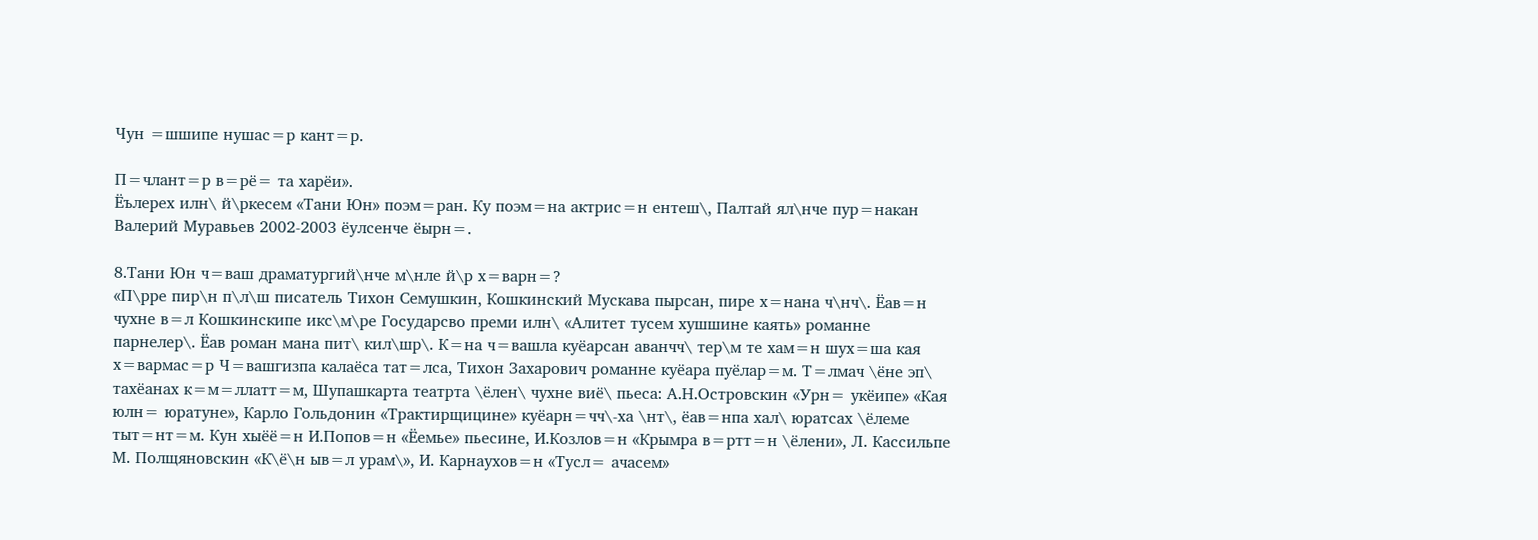Чун =шшипе нушас=р кант=р.

П=члант=р в=рё= та харёи».
Ёълерех илн\ й\ркесем «Тани Юн» поэм=ран. Ку поэм=на актрис=н ентеш\, Палтай ял\нче пур=накан Валерий Муравьев 2002-2003 ёулсенче ёырн=.

8.Тани Юн ч=ваш драматургий\нче м\нле й\р х=варн=?
«П\рре пир\н п\л\ш писатель Тихон Семушкин, Кошкинский Мускава пырсан, пире х=нана ч\нч\. Ёав=н чухне в=л Кошкинскипе икс\м\ре Государсво преми илн\ «Алитет тусем хушшине каять» романне парнелер\. Ёав роман мана пит\ кил\шр\. К=на ч=вашла куёарсан аванчч\ тер\м те хам=н шух=ша кая х=вармас=р Ч=вашгизпа калаёса тат=лса, Тихон Захарович романне куёара пуёлар=м. Т=лмач \ёне эп\ тахёанах к=м=ллатт=м, Шупашкарта театрта \ёлен\ чухне виё\ пьеса: А.Н.Островскин «Урн= укёипе» «Кая юлн= юратуне», Карло Гольдонин «Трактирщицине» куёарн=чч\-ха \нт\, ёав=нпа хал\ юратсах \ёлеме тыт=нт=м. Кун хыёё=н И.Попов=н «Ёемье» пьесине, И.Козлов=н «Крымра в=ртт=н \ёлени», Л. Кассильпе М. Полщяновскин «К\ё\н ыв=л урам\», И. Карнаухов=н «Тусл= ачасем»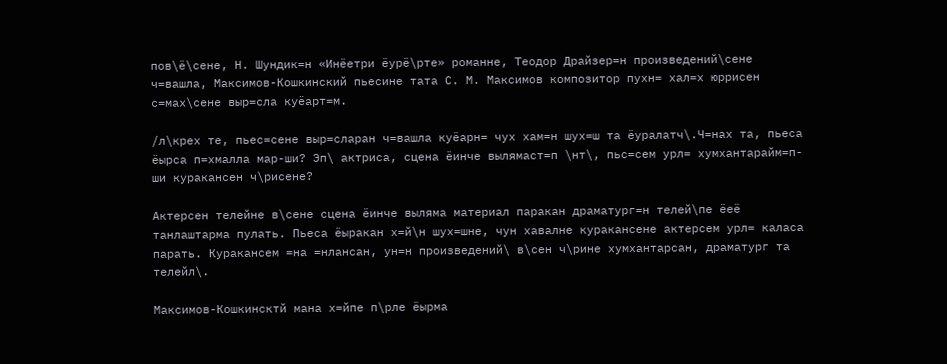пов\ё\сене, Н. Шундик=н «Инёетри ёурё\рте» романне, Теодор Драйзер=н произведений\сене ч=вашла, Максимов-Кошкинский пьесине тата С. М. Максимов композитор пухн= хал=х юррисен с=мах\сене выр=сла куёарт=м.

/л\крех те, пьес=сене выр=сларан ч=вашла куёарн= чух хам=н шух=ш та ёуралатч\.Ч=нах та, пьеса ёырса п=хмалла мар-ши? Эп\ актриса, сцена ёинче вылямаст=п \нт\, пьс=сем урл= хумхантарайм=п-ши куракансен ч\рисене?

Актерсен телейне в\сене сцена ёинче выляма материал паракан драматург=н телей\пе ёеё танлаштарма пулать. Пьеса ёыракан х=й\н шух=шне, чун хавалне куракансене актерсем урл= каласа парать. Куракансем =на =нлансан, ун=н произведений\ в\сен ч\рине хумхантарсан, драматург та телейл\.

Максимов-Кошкинсктй мана х=йпе п\рле ёырма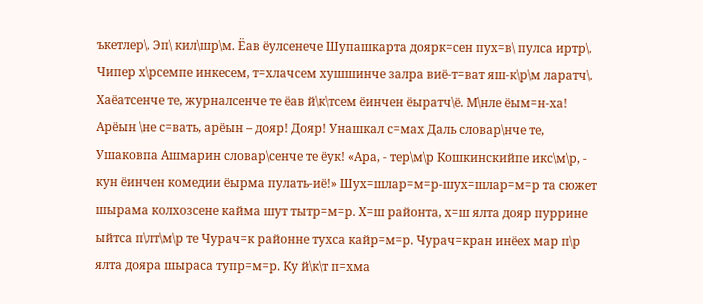ъкетлер\. Эп\ кил\шр\м. Ёав ёулсенече Шупашкарта доярк=сен пух=в\ пулса иртр\. Чипер х\рсемпе инкесем, т=хлачсем хушшинче залра виё-т=ват яш-к\р\м ларатч\. Хаёатсенче те, журналсенче те ёав й\к\тсем ёинчен ёыратч\ё. М\нле ёым=н-ха! Арёын \не с=вать, арёын – дояр! Дояр! Унашкал с=мах Даль словар\нче те, Ушаковпа Ашмарин словар\сенче те ёук! «Ара, - тер\м\р Кошкинскийпе икс\м\р, - кун ёинчен комедии ёырма пулать-иё!» Шух=шлар=м=р-шух=шлар=м=р та сюжет шырама колхозсене кайма шут тытр=м=р. Х=ш районта, х=ш ялта дояр пуррине ыйтса п\лт\м\р те Чурач=к районне тухса кайр=м=р. Чурач=кран инёех мар п\р ялта дояра шыраса тупр=м=р. Ку й\к\т п=хма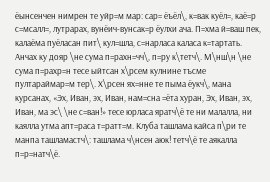ёынсенчен нимрен те уйр=м мар: сар= ёъёл\, к=вак куёл=, каё=р с=мсалл=, лутрарах, вунёич-вунсак=р ёулхи ача. П=хма й=ваш пек, калаёма пуёласан пит\ кул=шла, с=нарласа каласа к=тартать. Анчах ку дояр \не сума п=рахн=чч\, п=ру к\тетч\. М\нш\н \не сума п=рахр=н тесе ыйтсан х\рсем кулнине тъсме пултараймар=м тер\. Х\рсен ях=нне те пыма ёукч\, мана курсанах, «Эх, Иван, эх, Иван, нам=сна =ёта хуран, Эх, Иван, эх, Иван, ма эс\ \не с=ван!» тесе юрласа яратч\ё те ни малалла, ни каялла утма апт=раса т=ратт=м. Клуба ташлама кайса п\ри те манпа ташламастч\: ташлама ч\нсен аюк! тетч\ё те аякалла п=р=натч\ё.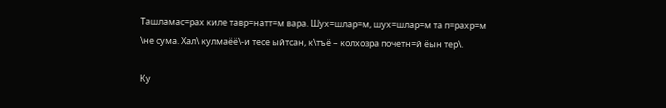Ташламас=рах киле тавр=натт=м вара. Шух=шлар=м, шух=шлар=м та п=рахр=м \не сума. Хал\ кулмаёё\-и тесе ыйтсан, к\тъё – колхозра почетн=й ёын тер\.

Ку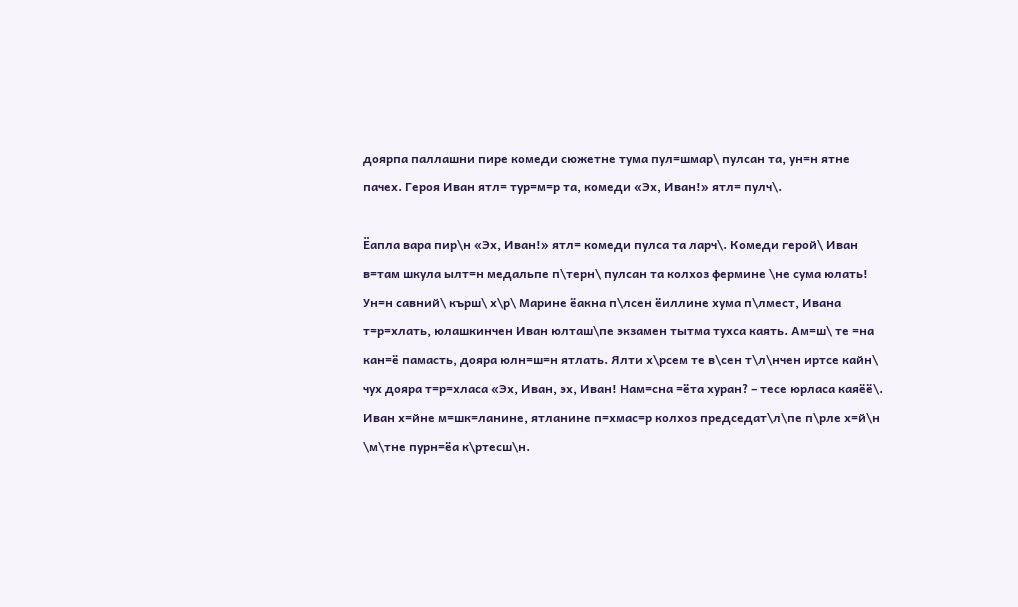доярпа паллашни пире комеди сюжетне тума пул=шмар\ пулсан та, ун=н ятне пачех. Героя Иван ятл= тур=м=р та, комеди «Эх, Иван!» ятл= пулч\.

Ёапла вара пир\н «Эх, Иван!» ятл= комеди пулса та ларч\. Комеди герой\ Иван в=там шкула ылт=н медальпе п\терн\ пулсан та колхоз фермине \не сума юлать! Ун=н савний\ кърш\ х\р\ Марине ёакна п\лсен ёиллине хума п\лмест, Ивана т=р=хлать, юлашкинчен Иван юлташ\пе экзамен тытма тухса каять. Ам=ш\ те =на кан=ё памасть, дояра юлн=ш=н ятлать. Ялти х\рсем те в\сен т\л\нчен иртсе кайн\ чух дояра т=р=хласа «Эх, Иван, эх, Иван! Нам=сна =ёта хуран? – тесе юрласа каяёё\. Иван х=йне м=шк=ланине, ятланине п=хмас=р колхоз председат\л\пе п\рле х=й\н \м\тне пурн=ёа к\ртесш\н.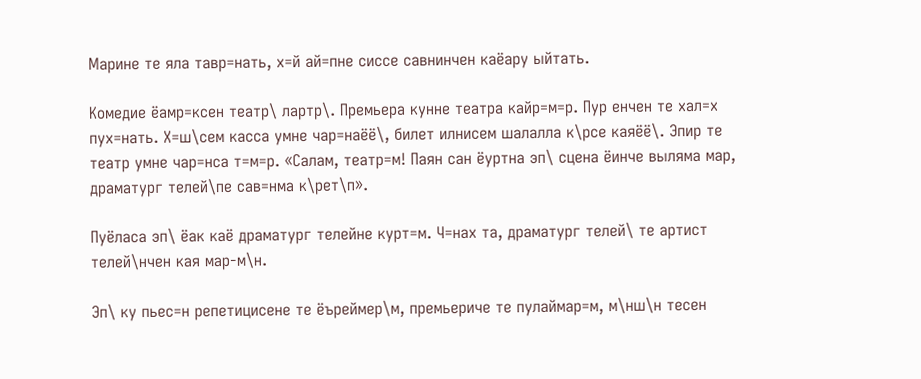Марине те яла тавр=нать, х=й ай=пне сиссе савнинчен каёару ыйтать.

Комедие ёамр=ксен театр\ лартр\. Премьера кунне театра кайр=м=р. Пур енчен те хал=х пух=нать. Х=ш\сем касса умне чар=наёё\, билет илнисем шалалла к\рсе каяёё\. Эпир те театр умне чар=нса т=м=р. «Салам, театр=м! Паян сан ёуртна эп\ сцена ёинче выляма мар, драматург телей\пе сав=нма к\рет\п».

Пуёласа эп\ ёак каё драматург телейне курт=м. Ч=нах та, драматург телей\ те артист телей\нчен кая мар-м\н.

Эп\ ку пьес=н репетицисене те ёъреймер\м, премьериче те пулаймар=м, м\нш\н тесен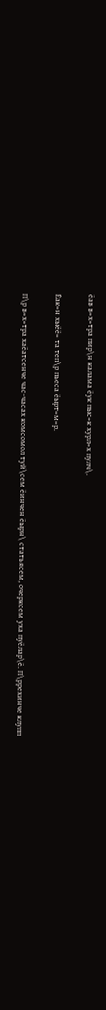ёав в=х=тра пир\н калама ёук пыс=к хурл=х пулч\.

Ёак=н хыёё= та теп\р пьеса ёырт=м=р.

П\р в=х=тра хаёатсенче час-часах комсомол туй\сем ёинчен ёырн\ статьясем, очерксем уха пуёлар\ё. П\ррехинче клупп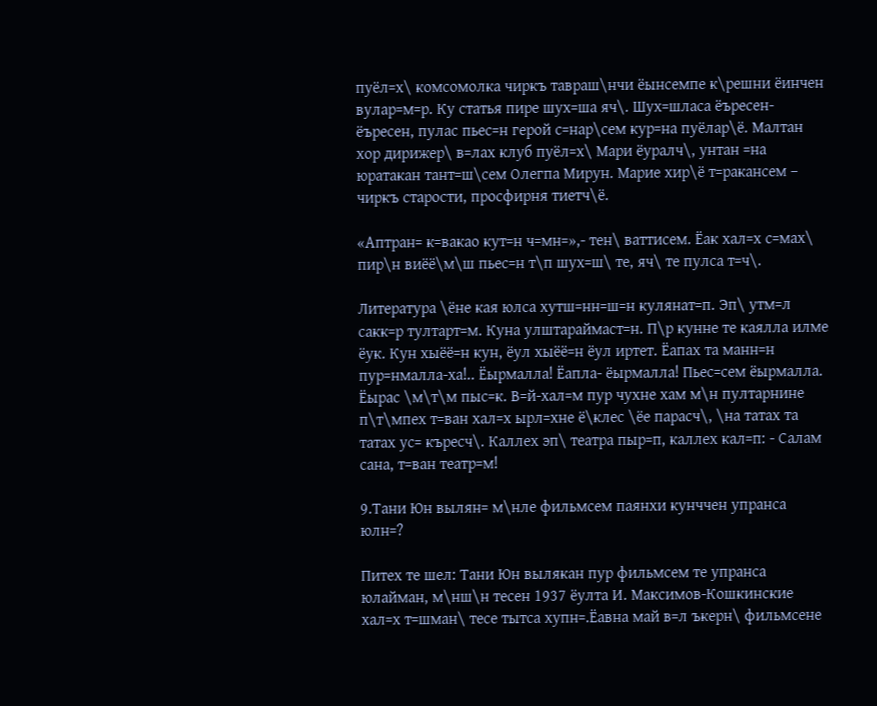пуёл=х\ комсомолка чиркъ тавраш\нчи ёынсемпе к\решни ёинчен вулар=м=р. Ку статья пире шух=ша яч\. Шух=шласа ёъресен-ёъресен, пулас пьес=н герой с=нар\сем кур=на пуёлар\ё. Малтан хор дирижер\ в=лах клуб пуёл=х\ Мари ёуралч\, унтан =на юратакан тант=ш\сем Олегпа Мирун. Марие хир\ё т=ракансем – чиркъ старости, просфирня тиетч\ё.

«Аптран= к=вакао кут=н ч=мн=»,- тен\ ваттисем. Ёак хал=х с=мах\ пир\н виёё\м\ш пьес=н т\п шух=ш\ те, яч\ те пулса т=ч\.

Литература \ёне кая юлса хутш=нн=ш=н кулянат=п. Эп\ утм=л сакк=р тултарт=м. Куна улштараймаст=н. П\р кунне те каялла илме ёук. Кун хыёё=н кун, ёул хыёё=н ёул иртет. Ёапах та манн=н пур=нмалла-ха!.. Ёырмалла! Ёапла- ёырмалла! Пьес=сем ёырмалла. Ёырас \м\т\м пыс=к. В=й-хал=м пур чухне хам м\н пултарнине п\т\мпех т=ван хал=х ырл=хне ё\клес \ёе парасч\, \на татах та татах ус= къресч\. Каллех эп\ театра пыр=п, каллех кал=п: - Салам сана, т=ван театр=м!

9.Тани Юн вылян= м\нле фильмсем паянхи кунччен упранса юлн=?

Питех те шел: Тани Юн вылякан пур фильмсем те упранса юлайман, м\нш\н тесен 1937 ёулта И. Максимов-Кошкинские хал=х т=шман\ тесе тытса хупн=.Ёавна май в=л ъкерн\ фильмсене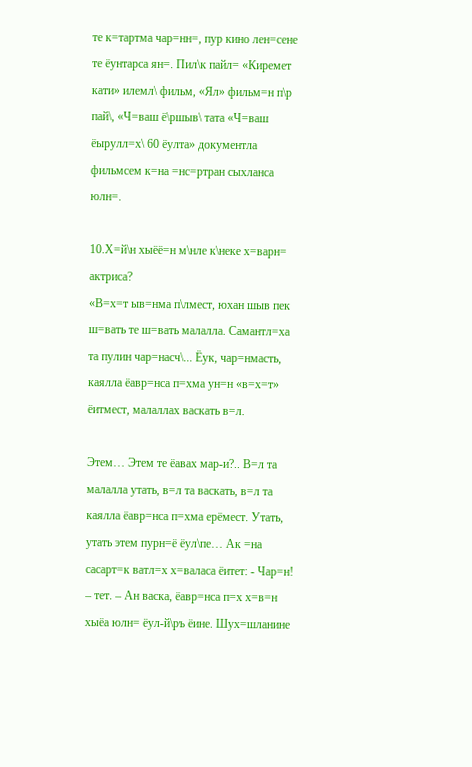те к=тартма чар=нн=, пур кино лен=сене те ёунтарса ян=. Пил\к пайл= «Киремет кати» илемл\ фильм, «Ял» фильм=н п\р пай\, «Ч=ваш ё\ршыв\ тата «Ч=ваш ёырулл=х\ 60 ёулта» документла фильмсем к=на =нс=ртран сыхланса юлн=.

10.Х=й\н хыёё=н м\нле к\неке х=варн= актриса?
«В=х=т ыв=нма п\лмест, юхан шыв пек ш=вать те ш=вать малалла. Самантл=ха та пулин чар=насч\... Ёук, чар=нмасть, каялла ёавр=нса п=хма ун=н «в=х=т» ёитмест, малаллах васкать в=л.

Этем… Этем те ёавах мар-и?.. В=л та малалла утать, в=л та васкать, в=л та каялла ёавр=нса п=хма ерёмест. Утать, утать этем пурн=ё ёул\пе… Ак =на сасарт=к ватл=х х=валаса ёитет: - Чар=н! – тет. – Ан васка, ёавр=нса п=х х=в=н хыёа юлн= ёул-й\ръ ёине. Шух=шланине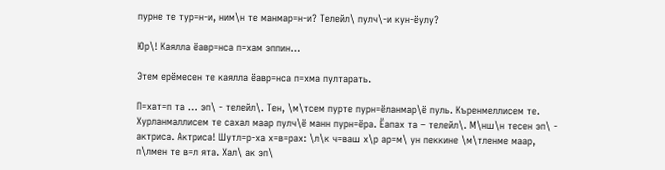пурне те тур=н-и, ним\н те манмар=н-и? Телейл\ пулч\-и кун-ёулу?

Юр\! Каялла ёавр=нса п=хам эппин…

Этем ерёмесен те каялла ёавр=нса п=хма пултарать.

П=хат=п та … эп\ - телейл\. Тен, \м\тсем пурте пурн=ёланмар\ё пуль. Къренмеллисем те. Хурланмаллисем те сахал маар пулч\ё манн пурн=ёра. Ёапах та – телейл\. М\нш\н тесен эп\ - актриса. Актриса! Шутл=р-ха х=в=рах: \л\к ч=ваш х\р ар=м\ ун пеккине \м\тленме маар, п\лмен те в=л ята. Хал\ ак эп\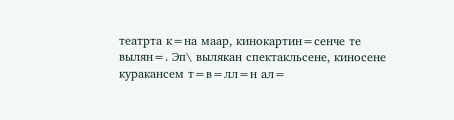театрта к=на маар, кинокартин=сенче те вылян=. Эп\ вылякан спектакльсене, киносене куракансем т=в=лл=н ал=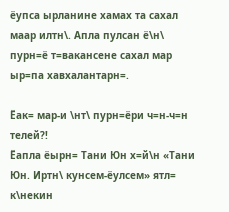ёупса ырланине хамах та сахал маар илтн\. Апла пулсан ё\н\ пурн=ё т=вакансене сахал мар ыр=па хавхалантарн=.

Ёак= мар-и \нт\ пурн=ёри ч=н-ч=н телей?!
Ёапла ёырн= Тани Юн х=й\н «Тани Юн. Иртн\ кунсем-ёулсем» ятл= к\некин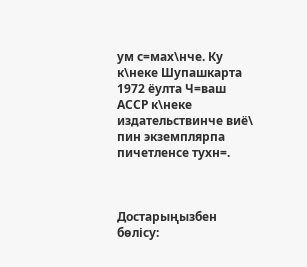ум с=мах\нче. Ку к\неке Шупашкарта 1972 ёулта Ч=ваш АССР к\неке издательствинче виё\ пин экземплярпа пичетленсе тухн=.



Достарыңызбен бөлісу: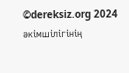©dereksiz.org 2024
әкімшілігінің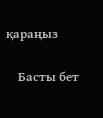қараңыз

    Басты бет